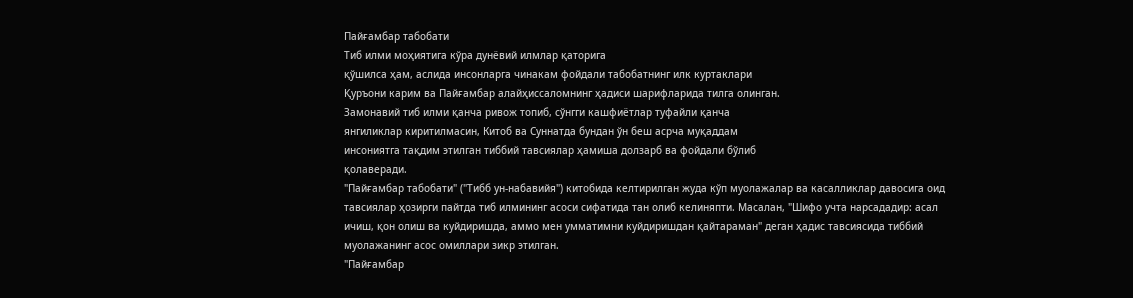Пайғамбар табобати
Тиб илми моҳиятига кўра дунёвий илмлар қаторига
қўшилса ҳам, аслида инсонларга чинакам фойдали табобатнинг илк куртаклари
Қуръони карим ва Пайғамбар алайҳиссаломнинг ҳадиси шарифларида тилга олинган.
Замонавий тиб илми қанча ривож топиб, сўнгги кашфиётлар туфайли қанча
янгиликлар киритилмасин, Китоб ва Суннатда бундан ўн беш асрча муқаддам
инсониятга тақдим этилган тиббий тавсиялар ҳамиша долзарб ва фойдали бўлиб
қолаверади.
"Пайғамбар табобати" ("Тибб ун-набавийя") китобида келтирилган жуда кўп муолажалар ва касалликлар давосига оид тавсиялар ҳозирги пайтда тиб илмининг асоси сифатида тан олиб келиняпти. Масалан, "Шифо учта нарсададир: асал ичиш, қон олиш ва куйдиришда, аммо мен умматимни куйдиришдан қайтараман" деган ҳадис тавсиясида тиббий муолажанинг асос омиллари зикр этилган.
"Пайғамбар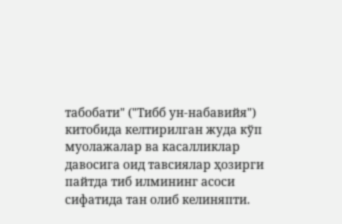табобати" ("Тибб ун-набавийя") китобида келтирилган жуда кўп муолажалар ва касалликлар давосига оид тавсиялар ҳозирги пайтда тиб илмининг асоси сифатида тан олиб келиняпти.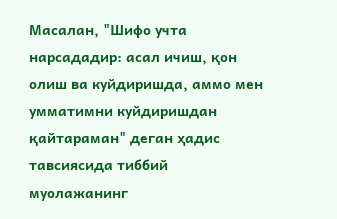Масалан, "Шифо учта нарсададир: асал ичиш, қон олиш ва куйдиришда, аммо мен умматимни куйдиришдан қайтараман" деган ҳадис тавсиясида тиббий муолажанинг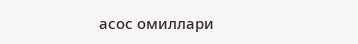асос омиллари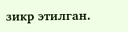зикр этилган.